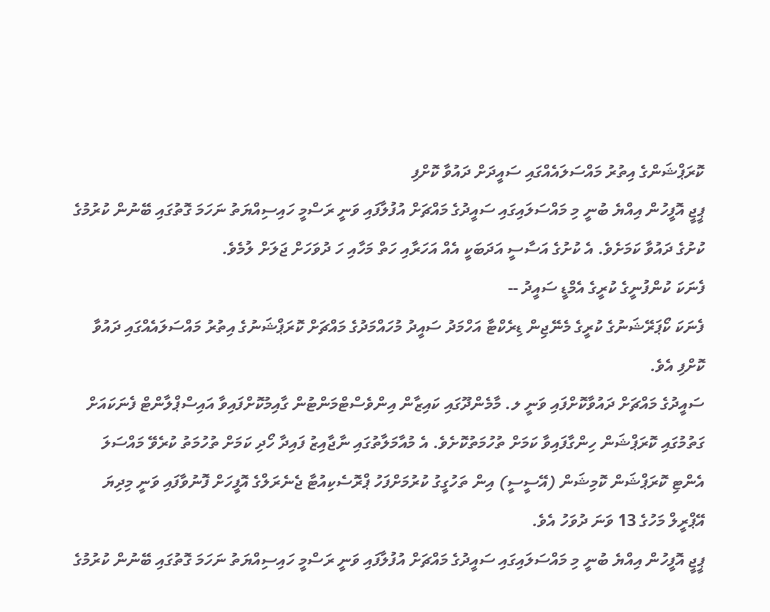ކޮރަޕްޝަންގެ އިތުރު މައްސަލައެއްގައި ސައީދަށް ދައުވާ ކޮށްފި
ޕީޖީ އޮފީހުން އިއްޔެ ބުނީ މި މައްސަލައިގައި ސައީދުގެ މައްޗަށް އުފުލާފައި ވަނީ ރަސްމީ ހައިސިއްޔަތު ނަހަމަ ގޮތުގައި ބޭނުން ކުރުމުގެ ކުށުގެ ދައުވާ ކަމަށެވެ. އެ ކުށުގެ އަސާސީ އަދަބަކީ އެއް އަހަރާއި ހަތް މަހާއި ހަ ދުވަހަށް ޖަލަށް ލުމެވެ.
ފެނަކަ ކުންފުނީގެ ކުރީގެ އެމްޑީ ސައީދު --
ފެނަކަ ކޯޕަރޭޝަނުގެ ކުރީގެ މެނޭޖިން ޑިރެކްޓާ އަހްމަދު ސައީދު މުހައްމަދުގެ މައްޗަށް ކޮރަޕްޝަނުގެ އިތުރު މައްސަލައެއްގައި ދައުވާ ކޮށްފި އެވެ.
ސައީދުގެ މައްޗަށް ދައުވާކޮށްފައި ވަނީ ލ. މާމެންދޫގައި ކައިޒާން އިންވެސްޓްމަންޓުން ގާއިމުކޮށްފައިވާ އައިސްޕްލާންޓް ފެނަކައަށް ގަތުމުގައި ކޮރަޕްޝަން ހިންގާފައިވާ ކަމަށް ތުހުމަތުކޮށެވެ. އެ މުއާމަލާތުގައި ނާޖާއިޒު ފައިދާ ހޯދި ކަމަށް ތުހުމަތު ކުރެވޭ މައްސަލަ އެންޓި ކޮރަޕްޝަން ކޮމިޝަން (އޭސީސީ) އިން ތަހުގީގު ކުރުމަށްފަހު ޕްރޮސެކިއުޓާ ޖެނެރަލްގެ އޮފީހަށް ފޮނުވާފައި ވަނީ މިދިޔަ އޭޕްރީލް މަހުގެ 13 ވަނަ ދުވަހު އެވެ.
ޕީޖީ އޮފީހުން އިއްޔެ ބުނީ މި މައްސަލައިގައި ސައީދުގެ މައްޗަށް އުފުލާފައި ވަނީ ރަސްމީ ހައިސިއްޔަތު ނަހަމަ ގޮތުގައި ބޭނުން ކުރުމުގެ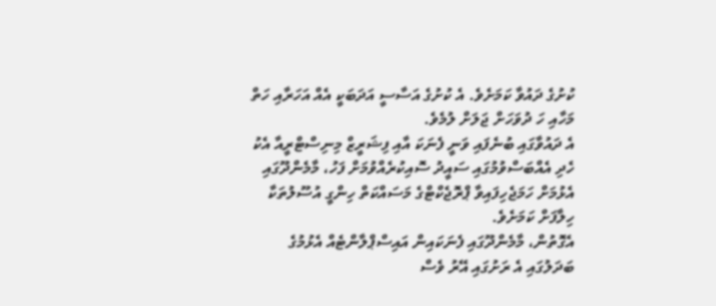ކުށުގެ ދައުވާ ކަމަށެވެ. އެ ކުށުގެ އަސާސީ އަދަބަކީ އެއް އަހަރާއި ހަތް މަހާއި ހަ ދުވަހަށް ޖަލަށް ލުމެވެ.
އެ ދައުވާގައި ބުނެފައި ވަނީ ފެނަކަ އާއި ފިޝަރީޒް މިނިސްޓްރީއާ އެކު ހެދި އެއްބަސްވުމުގައި ސައީދު ސޮއިކުރެއްވުމަށް ފަހު، މާމެންދޫގައި އެޅުމަށް ހަމަޖެހިފައިވާ ޕްރޮޖެކްޓްގެ މަސައްކަތް ހިންގީ އުސޫލުތަކާ ހިލާފަށް ކަމަށެވެ.
އެގޮތުން، މާމެންދޫގައި ފެނަކައިން އައިސްޕްލާންޓެއް އެޅުމުގެ ބަދަލުގައި އެ ރަށުގައި އޭރު ވެސް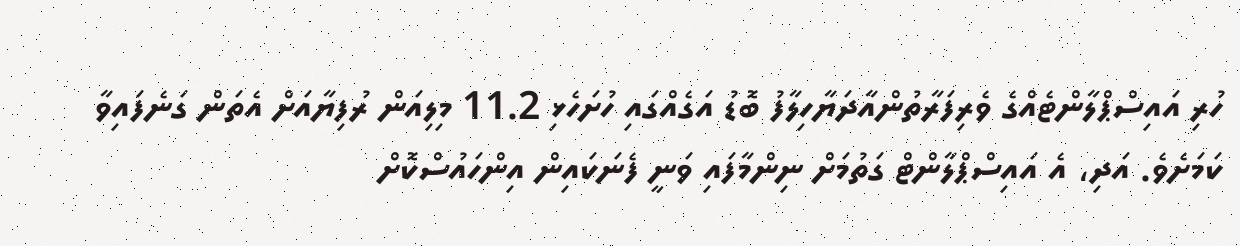ހުރި އައިސްޕްލާންޓެއްގެ ވެރިފަރާތުންއާދަޔާހިލާފު ބޮޑު އަގެއްގައި ހުށަހެޅި 11.2 މިލިއަން ރުފިޔާއަށް އެތަން ގަނެފައިވާ ކަމަށެވެ. އަދި، އެ އައިސްޕްލާންޓް ގަތުމަށް ނިންމާފައި ވަނީ ފެނަކައިން އިންހައުސްކޮށް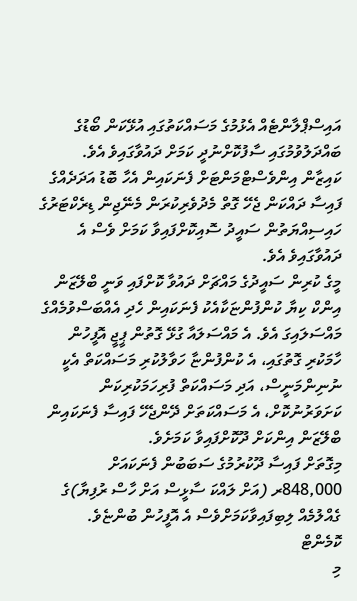އައިސްޕްލާންޓެއް އެޅުމުގެ މަސައްކަތުގައި އުޅޭކަން ބޯޑުގެ ބައްދަލުވުމުގައި ސާފުކޮށްނުދީ ކަމަށް ދައުވާގައިވެ އެވެ.
ކައިޒާން އިންވެސްޓްމަންޓަށް ފެނަކައިން އެހާ ބޮޑު އަދަދެއްގެ ފައިސާ ދައްކަން ޖެހޭ ގޮތް މެދުވެރިކުރަން މެނޭޖިން ޑިރެކްޓަރުގެ ހައިސިއްޔަތުން ސައީދު ސޮއިކޮށްފައިވާ ކަމަށް ވެސް އެ ދައުވާގައިވެ އެވެ.
މީގެ ކުރިން ސައީދުގެ މައްޗަށް ދައުވާ ކޮށްފައި ވަނީ ބްލޭޒަން އިންކް ކިޔާ ކުންފުންޏަކާއެކު ފެނަކައިން ހެދި އެއްބަސްވުމެއްގެ މައްސަލައިގަ އެވެ. އެ މައްސަލައާ ގުޅޭ ގޮތުން ޕީޖީ އޮފީހުން ހާމަކުރި ގޮތުގައި، އެ ކުންފުންޏާ ހަވާލުކުރި މަސައްކަތް އެކީ ނުނިންމަނީސް، އަދި މަސައްކަތް ފުރިހަމަކުރިކަން ކަށަވަރުނުކޮށް، އެ މަސައްކަތަށް ދޭންޖެހޭ ފައިސާ ފެނަކައިން ބްލޭޒަން އިންކަށް ދޫކޮށްފައިވާ ކަމަށެވެ.
މިގޮތަށް ފައިސާ ދޫކުރުމުގެ ސަބަބުން ފެނަކައަށް 848,000ރ (އަށް ލައްކަ ސާޅީސް އަށް ހާސް ރުފިޔާ)ގެ ގެއްލުމެއް ލިބިފައިވާކަމަށްވެސް އެ އޮފީހުން ބުންޏެވެ.
ކޮމެންޓް
މި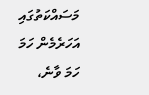މަސައްކަތުގައި އަހަރެމެން ހަމަ ހަމަ ވާނެ،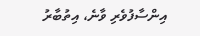އިންސާފުވެރި ވާނެ، އިތުބާރު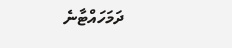ދަމަހައްޓާނެ